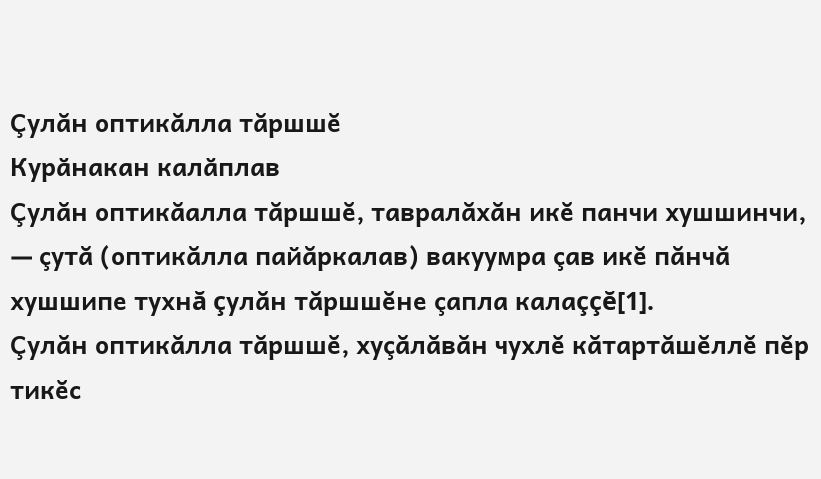Çулăн оптикăлла тăршшĕ
Курӑнакан калӑплав
Çулăн оптикăалла тăршшĕ, тавралăхăн икĕ панчи хушшинчи, — çутă (оптикăлла пайăркалав) вакуумра çав икĕ пăнчă хушшипе тухнă çулăн тăршшĕне çапла калаççĕ[1].
Çулăн оптикăлла тăршшĕ, хуçăлăвăн чухлĕ кăтартăшĕллĕ пĕр тикĕс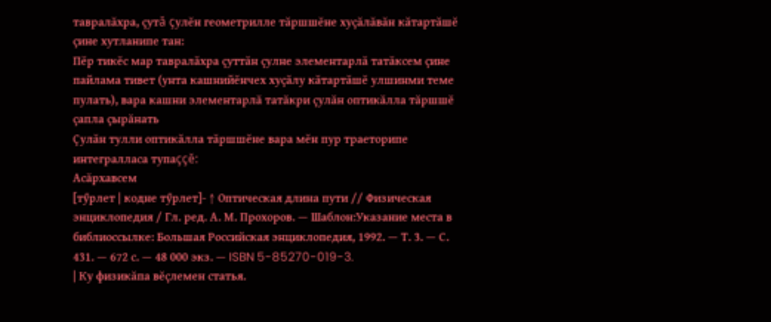тавралăхра, çутă çулĕн геометрилле тăршшĕне хуçăлăвăн кăтартăшĕ çине хутланипе тан:
Пĕр тикĕс мар тавралăхра çуттăн çулне элементарлă татăксем çине пайлама тивет (унта кашнийĕнчех хуçăлу кăтартăшĕ улшинми теме пулать), вара кашни элементарлă татăкри çулăн оптикăлла тăршшĕ çапла çырăнать
Çулăн тулли оптикăлла тăршшĕне вара мĕн пур траеторипе интегралласа тупаççĕ:
Асăрхавсем
[тӳрлет | кодне тӳрлет]- ↑ Оптическая длина пути // Физическая энциклопедия / Гл. ред. А. М. Прохоров. — Шаблон:Указание места в библиоссылке: Большая Российская энциклопедия, 1992. — Т. 3. — С. 431. — 672 с. — 48 000 экз. — ISBN 5-85270-019-3.
| Ку физикăпа вĕçлемен статья.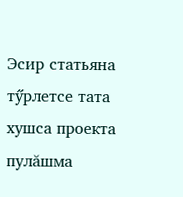Эсир статьяна тӳрлетсе тата хушса проекта пулăшма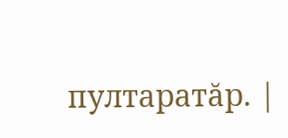пултаратăр. |